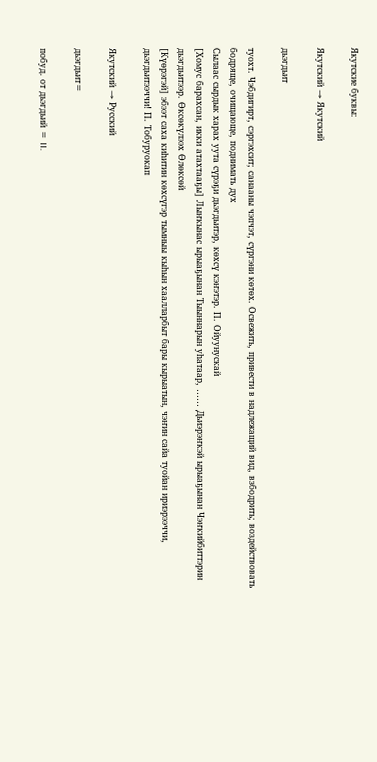Якутские буквы:

Якутский → Якутский

дьэгдьит

туохт. Чэбдигирт, сэргэхсит; санааны чэпчэт, сүргэни көтөх. Освежить, привести в надлежащий вид, взбодрить; воздействовать бодряще, очищающе, поднимать дух
Сылаас сырдык харах уута сүрэҕи дьэгдьитэр, көхсү кэҥэтэр. П. Ойуунускай
[Хомус барахсан, икки атахтааҕы] Лыҥкынас ырыаҕынан Тыыннарын уһатаар, …… Дьиэрэҥкэй ырыаҕынан Чэҥкийбиттэрин дьэгдьитээр. Өксөкүлээх Өлөксөй
[Күөрэгэй] эбээт саха киһитин көхсүгэр тымныы кыһын хаалларбыт бары кырыатын, чэҥин сайа туойан ириэрээччи, дьэгдьитээччи! П. Тобуруокап

Якутский → Русский

дьэгдьит=

побуд. от дьэгдьий = II.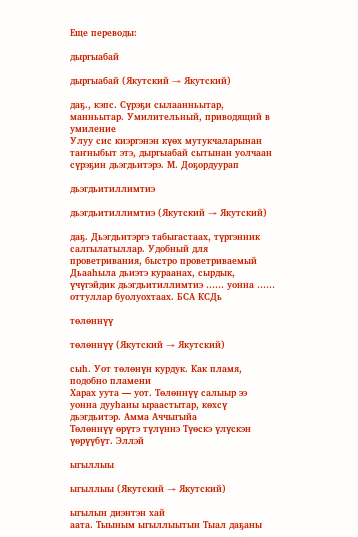Еще переводы:

дыргыабай

дыргыабай (Якутский → Якутский)

даҕ., кэпс. Сүрэҕи сылаанньытар, манньытар. Умилительный, приводящий в умиление
Улуу сис киэргэнэн күөх мутукчаларынан таҥныбыт этэ, дыргыабай сытынан уолчаан сүрэҕин дьэгдьитэрэ. М. Доҕордуурап

дьэгдьитиллимтиэ

дьэгдьитиллимтиэ (Якутский → Якутский)

даҕ. Дьэгдьитэргэ табыгастаах, түргэнник салгылатыллар. Удобный для проветривания, быстро проветриваемый
Дьааһыла дьиэтэ кураанах, сырдык, үчүгэйдик дьэгдьитиллимтиэ …… уонна …… оттуллар буолуохтаах. БСА КСДь

төлөннүү

төлөннүү (Якутский → Якутский)

сыһ. Уот төлөнүн курдук. Как пламя, подобно пламени
Харах уута — уот. Төлөннүү салыыр ээ уонна дууһаны ыраастытар, көхсү дьэгдьитэр. Амма Аччыгыйа
Төлөннүү өрүтэ түлүннэ Түөскэ үлүскэн үөрүүбүт. Эллэй

ыгыллыы

ыгыллыы (Якутский → Якутский)

ыгылын диэнтэн хай
аата. Тыыным ыгыллыытын Тыал даҕаны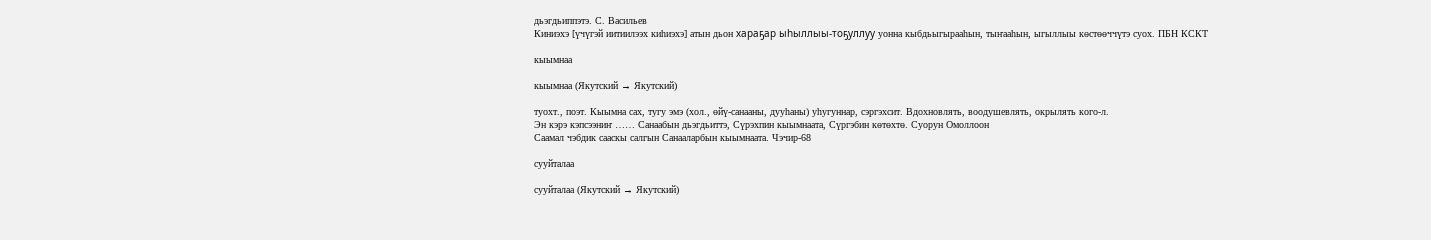дьэгдьиппэтэ. С. Васильев
Киниэхэ [үчүгэй иитиилээх киһиэхэ] атын дьон хараҕар ыһыллыы-тоҕуллуу уонна кыбдьыгырааһын, тыҥааһын, ыгыллыы көстөөччүтэ суох. ПБН КСКТ

кыымнаа

кыымнаа (Якутский → Якутский)

туохт., поэт. Кыымна сах, тугу эмэ (хол., өйү-санааны, дууһаны) уһугуннар, сэргэхсит. Вдохновлять, воодушевлять, окрылять кого-л.
Эн кэрэ кэпсээниҥ …… Санаабын дьэгдьиттэ, Сүрэхпин кыымнаата, Сүргэбин көтөхтө. Суорун Омоллоон
Саамал чэбдик сааскы салгын Санааларбын кыымнаата. Чэчир-68

сууйталаа

сууйталаа (Якутский → Якутский)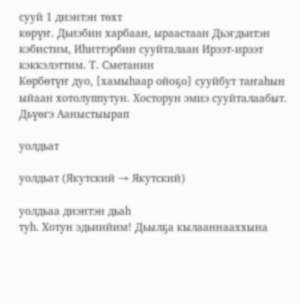сууй 1 диэнтэн төхт
көрүҥ. Дьиэбин харбаан, ыраастаан Дьэгдьитэн кэбистим, Иһиттэрбин сууйталаан Ирээт-ирээт кэккэлэттим. Т. Сметанин
Көрбөтүҥ дуо, [хамыһаар ойоҕо] сууйбут таҥаһын ыйаан хотолуппутун. Хосторун эмиэ сууйталаабыт. Дьүөгэ Ааныстыырап

уолдьат

уолдьат (Якутский → Якутский)

уолдьаа диэнтэн дьаһ
туһ. Хотун эдьиийим! Дьылҕа кылааннааххына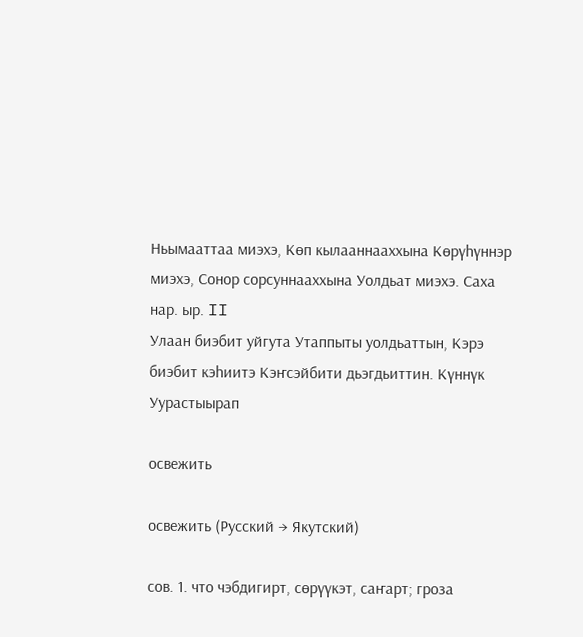Ньымааттаа миэхэ, Көп кылааннааххына Көрүһүннэр миэхэ, Сонор сорсуннааххына Уолдьат миэхэ. Саха нар. ыр. II
Улаан биэбит уйгута Утаппыты уолдьаттын, Кэрэ биэбит кэһиитэ Кэҥсэйбити дьэгдьиттин. Күннүк Уурастыырап

освежить

освежить (Русский → Якутский)

сов. 1. что чэбдигирт, сөрүүкэт, саҥарт; гроза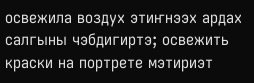освежила воздух этиҥнээх ардах салгыны чэбдигиртэ; освежить краски на портрете мэтириэт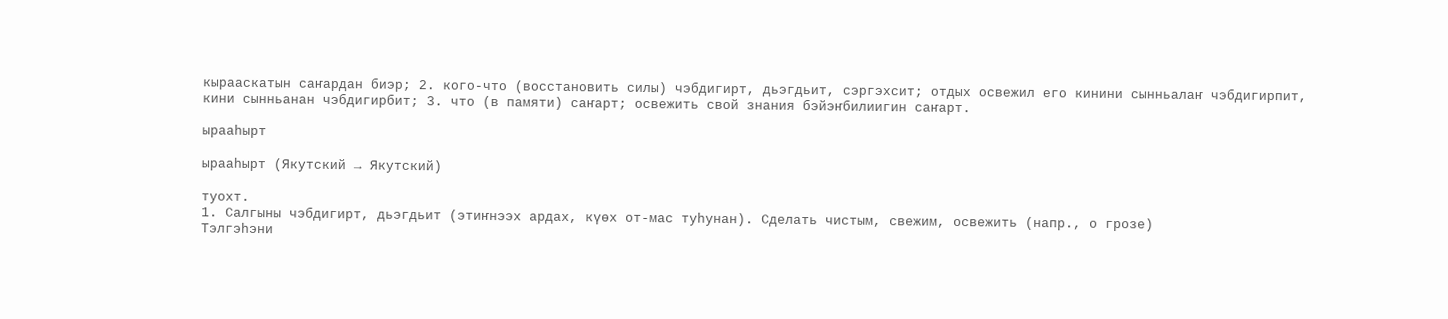кырааскатын саҥардан биэр; 2. кого-что (восстановить силы) чэбдигирт, дьэгдьит, сэргэхсит; отдых освежил его кинини сынньалаҥ чэбдигирпит, кини сынньанан чэбдигирбит; 3. что (в памяти) саҥарт; освежить свой знания бэйэҥбилиигин саҥарт.

ырааһырт

ырааһырт (Якутский → Якутский)

туохт.
1. Салгыны чэбдигирт, дьэгдьит (этиҥнээх ардах, күөх от-мас туһунан). Сделать чистым, свежим, освежить (напр., о грозе)
Тэлгэһэни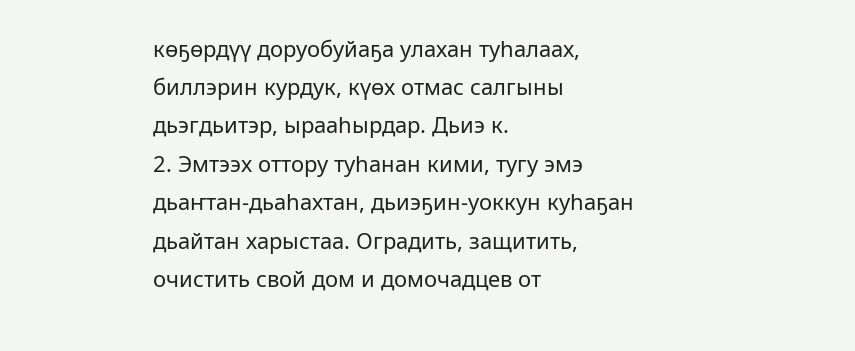көҕөрдүү доруобуйаҕа улахан туһалаах, биллэрин курдук, күөх отмас салгыны дьэгдьитэр, ырааһырдар. Дьиэ к.
2. Эмтээх оттору туһанан кими, тугу эмэ дьаҥтан-дьаһахтан, дьиэҕин-уоккун куһаҕан дьайтан харыстаа. Оградить, защитить, очистить свой дом и домочадцев от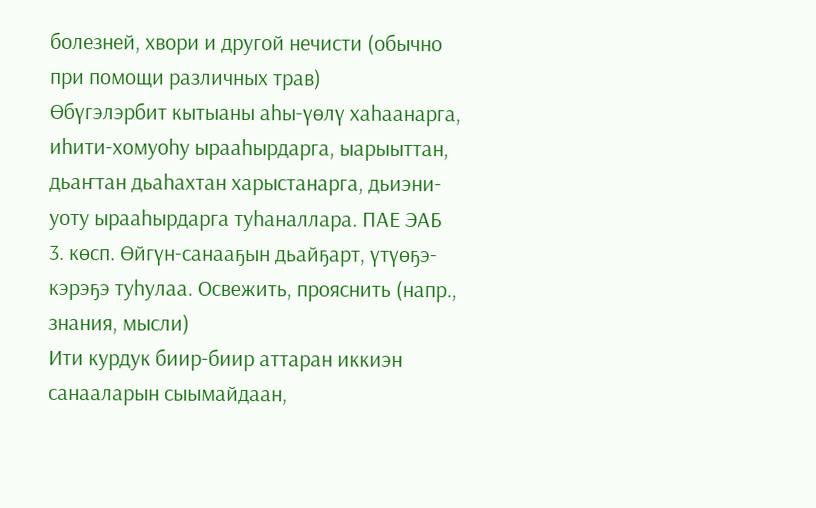болезней, хвори и другой нечисти (обычно при помощи различных трав)
Өбүгэлэрбит кытыаны аһы-үөлү хаһаанарга, иһити-хомуоһу ырааһырдарга, ыарыыттан, дьаҥтан дьаһахтан харыстанарга, дьиэни-уоту ырааһырдарга туһаналлара. ПАЕ ЭАБ
3. көсп. Өйгүн-санааҕын дьайҕарт, үтүөҕэ-кэрэҕэ туһулаа. Освежить, прояснить (напр., знания, мысли)
Ити курдук биир-биир аттаран иккиэн санааларын сыымайдаан,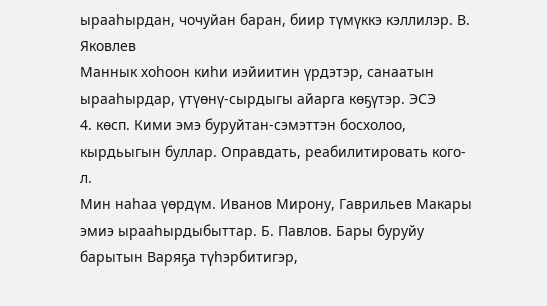ырааһырдан, чочуйан баран, биир түмүккэ кэллилэр. В. Яковлев
Маннык хоһоон киһи иэйиитин үрдэтэр, санаатын ырааһырдар, үтүөнү-сырдыгы айарга көҕүтэр. ЭСЭ
4. көсп. Кими эмэ буруйтан-сэмэттэн босхолоо, кырдьыгын буллар. Оправдать, реабилитировать кого-л.
Мин наһаа үөрдүм. Иванов Мирону, Гаврильев Макары эмиэ ырааһырдыбыттар. Б. Павлов. Бары буруйу барытын Варяҕа түһэрбитигэр,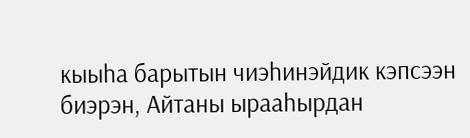кыыһа барытын чиэһинэйдик кэпсээн биэрэн, Айтаны ырааһырдан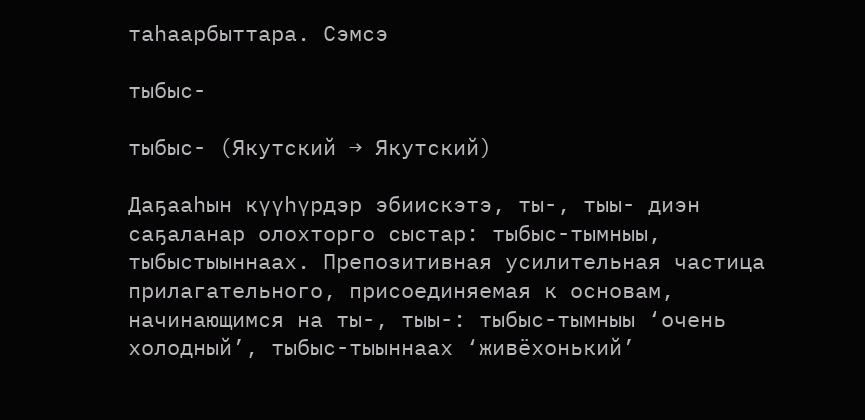таһаарбыттара. Сэмсэ

тыбыс-

тыбыс- (Якутский → Якутский)

Даҕааһын күүһүрдэр эбиискэтэ, ты-, тыы- диэн саҕаланар олохторго сыстар: тыбыс-тымныы, тыбыстыыннаах. Препозитивная усилительная частица прилагательного, присоединяемая к основам, начинающимся на ты-, тыы-: тыбыс-тымныы ‘очень холодный’, тыбыс-тыыннаах ‘живёхонький’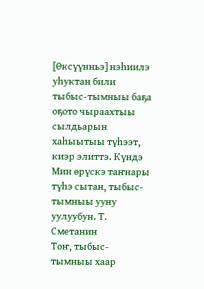[Өксүүнньэ] нэһиилэ уһуктан били тыбыс-тымныы баҕа оҕото чыраахтыы сылдьарын хаһыытыы түһээт, киэр элиттэ. Күндэ
Мин өрүскэ таҥнары түһэ сытан, тыбыс-тымныы ууну уулуубун. Т. Сметанин
Тоҥ, тыбыс-тымныы хаар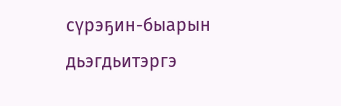сүрэҕин-быарын дьэгдьитэргэ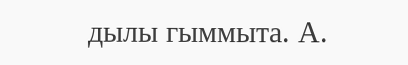дылы гыммыта. А.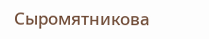Сыромятникова